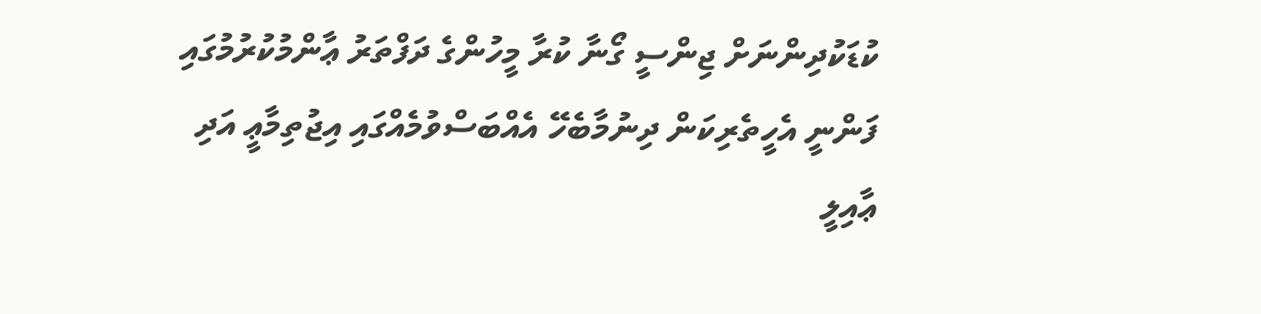ކުޑަކުދިންނަށް ޖިންސީ ގޯނާ ކުރާ މީހުންގެ ދަފްތަރު ޢާންމުކުރުމުގައި ފަންނީ އެހީތެރިކަން ދިނުމާބެހޭ އެއްބަސްވުމެއްގައި އިޖުތިމާޢީ އަދި ޢާއިލީ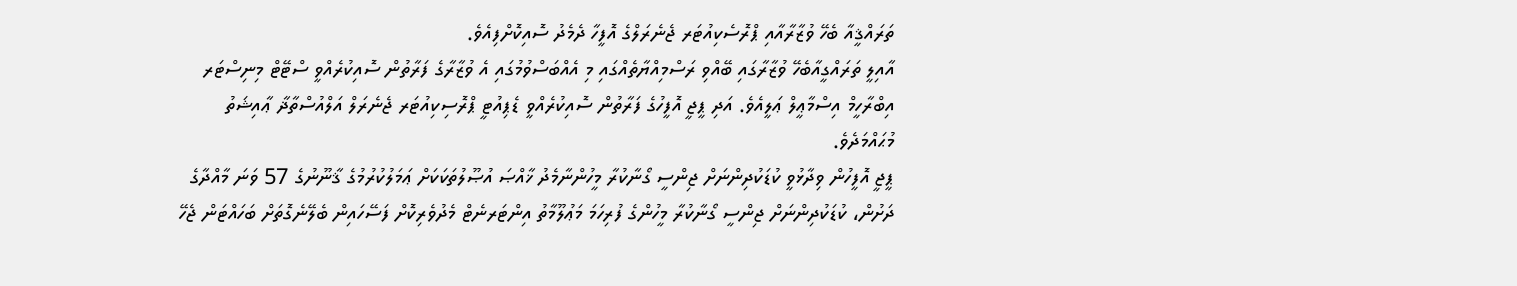ތަރައްޤީއާ ބެހޭ ވުޒާރާއާއި ޕްރޮސެކިއުޓަރ ޖެނެރަލްގެ އޮފީހާ ދެމެދު ސޮއިކޮށްފިއެވެ.
އާއިލީ ތަރައްގީއާބެހޭ ވުޒާރާގައި ބޭއްވި ރަސްމިއްޔާތެއްގައި މި އެއްބަސްވުމުގައި އެ ވުޒާރާގެ ފަރާތުން ސޮއިކުރެއްވީ ސްޓޭޓް މިނިސްޓަރ އިބްރާހީމް އިސްމާޢީލް ޢަލީއެވެ. އަދި ޕީޖީ އޮފީހުގެ ފަރާތުން ސޮއިކުރެއްވީ ޑެޕިއުޓީ ޕްރޮސިކިއުޓަރ ޖެނެރަލް އަލްއުސްތާޛާ ޢާއިޝަތު މުޙައްމަދެވެ.
ޕީޖީ އޮފީހުން ވިދާޅުވީ ކުޑަކުދިންނަށް ޖިންސީ ގޯނާކުރާ މީހުންނާމެދު ޚާއްޞަ އުޞޫލުތަކަކަށް ޢަމަލުކުރުމުގެ ޤާނޫނުގެ 57 ވަނަ މާއްދާގެ ދަށުން، ކުޑަކުދިންނަށް ޖިންސީ ގޯނާކުރާ މީހުންގެ ފުރިހަމަ މަޢުލޫމާތު އިންޓަރނެޓް މެދުވެރިކޮށް ފަސޭހައިން ބެލޭނެގޮތަށް ބަހައްޓަން ޖެހޭ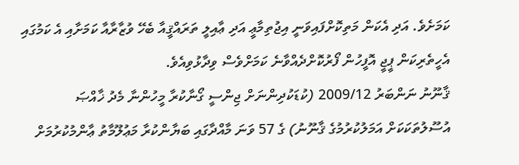ކަމަށެވެ. އަދި އެކަން މަތިކޮށްފައިވަނީ އިޖުތިމާޢީ އަދި ޢާއިލީ ތަރައްޤީއާ ބެހޭ ވުޒާރާއާ ކަމަށާއި އެ ކަމުގައި އެހީތެރިކަން ޕީޖީ އޮފީހުން ފޯރުކޮށްދެއްވާނެ ކަމަށްވެސް ވިދާޅުވިއެވެ.
ޤާނޫނު ނަންބަރު 2009/12 (ކުޑަކުދިންނަށް ޖިންސީ ގޯނާކުރާ މީހުންނާ މެދު ޚާއްޞަ އުސޫލުތަކަކަށް އަމަލުކުރުމުގެ ޤާނޫނު) ގެ 57 ވަނަ މާއްދާގައި ބަޔާންކުރާ މަޢުލޫމާތު ޢާންމުކުރުމަށް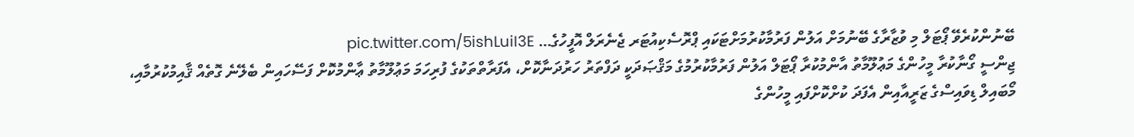ބޭނުންކުރެވޭ ޕޯޓަލް މި ވުޒާރާގެ ބޭނުމަށް އަލުން ފަރުމާކުރުމަށްޓަކައި ޕްރޮސެކިއުޓަރ ޖެނެރަލް އޮފީހުގެ… pic.twitter.com/5ishLuiI3E
ޖިންސީ ގޯނާކުރާ މީހުންގެ މަޢުލޫމާތު އާންމުކުރާ ޕޯޓަލް އަލުން ފަރުމާކުރުމުގެ މަޤްޞަދަކީ ދަފްތަރު ހަރުދަނާކޮށް، އެފަރާތްތަކުގެ ފުރިހަމަ މަޢުލޫމާތު ޢާންމުކޮށް ފަސޭހައިން ބެލޭނެ ގޮތެއް ޤާއިމުކުރުމާއި، މޯބައިލް ޑިވައިސްގެ ޒަރީއާއިން އެފަދަ ކުށްކޮށްފައި މީހުންގެ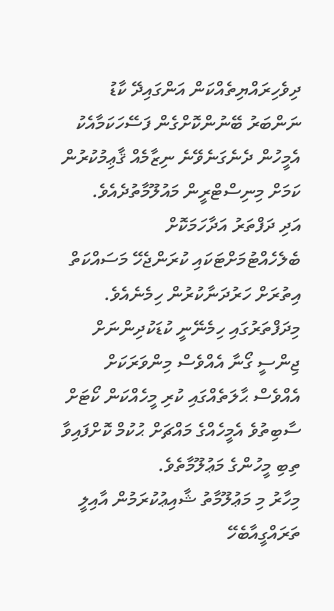ދިވެހިރައްޔިތެއްކަން އަންގައިދޭ ކާޑު ނަންބަރު ބޭނުންކޮށްގެން ފަސޭހަކަމާއެކު އެމީހުން ދެނެގަނެވޭނެ ނިޒާމެއް ޤާޢިމުކުރުން ކަމަށް މިނިސްޓްރީން މައުލޫމާތުދެއެވެ.
އަދި ދަފްތަރު އަދާހަމަކޮށް ބެލެހެއްޓުމަށްޓަކައި ކުރަންޖެހޭ މަސައްކަތް އިތުރަށް ހަރުދަނާކުރުން ހިމެނެއެވެ. މިދަފްތަރުގައި ހިމެނޭނީ ކުޑަކުދިންނަށް ޖިންސީ ގޯނާ އެއްވެސް މިންވަރަކަށް އެއްވެސް ޙާލަތެއްގައި ކުރި މީހެއްކަން ކޯޓަށް ސާބިތުވެ އެމީހެއްގެ މައްޗަށް ޙުކުމް ކޮށްފައިވާ ތިބި މީހުންގެ މަޢުލޫމާތެވެ.
މިހާރު މި މަޢުލޫމާތު ޝާއިޢުކުރަމުން އާއިލީ ތަރައްގީއާބެހޭ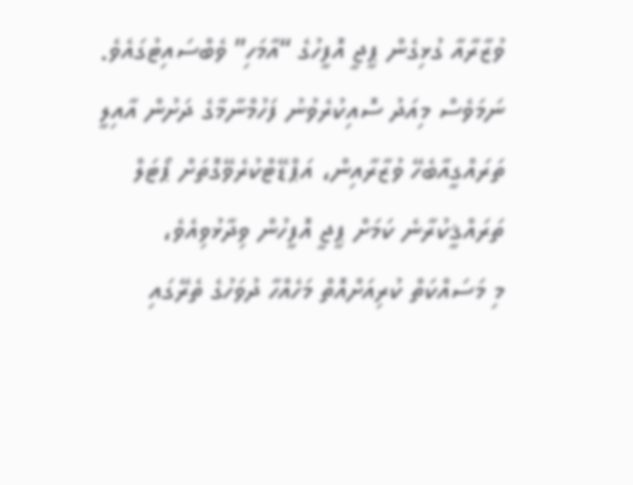ވުޒާރާއާ ގުޅިގެން ޕީޖީ އޮފީހުގެ “އާމަހި” ވެބްސައިޓުގައެވެ. ނަމަވެސް މިއަދު ސޮއިކުރެވުނު ފަހުމްނާމާގެ ދަށުން އާއިލީ ތަރައްގީއާބެހޭ ވުޒާރާއިން، އަޕްޑޭޓްކުރެވޭގޮތަށް ޕޯޓަލް ތަރައްޤީކުރާނެ ކަމަށް ޕީޖީ އޮފީހުން ވިދާޅުވިއެވެ،
މި މަސައްކަތް ކުރިއަށްއޮތް މަހެއްހާ ދުވަހުގެ ތެރޭގައި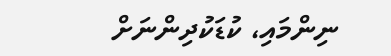ނިންމައި، ކުޑަކުދިންނަށް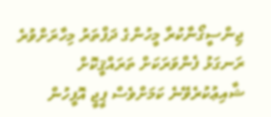ޖިންސީގޯނާކުރާ މީހުންގެ ދަފްތަރު މިހާރަށްވުރެ ރަނގަޅު ފެންވަރަކަށް ތަރައްޤީކޮށް ޝާއިޢުކުރެވޭނެ ކަމަށްވެސް ޕީޖީ އޮފީހުން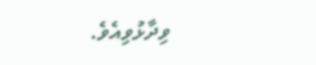ވިދާޅުވިއެވެ.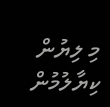މި ލިޔުން ކިޔާލުމުން